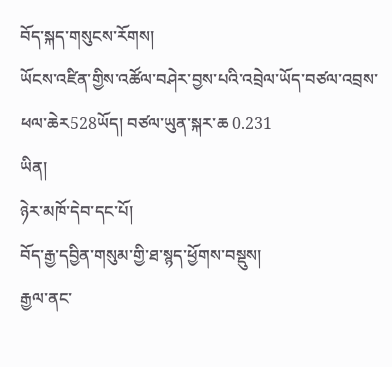བོད་སྐད་གསུངས་རོགས།
ཡོངས་འཛིན་གྱིས་འཚོལ་བཤེར་བྱས་པའི་འབྲེལ་ཡོད་བཙལ་འབྲས་ཕལ་ཆེར528ཡོད། བཙལ་ཡུན་སྐར་ཆ 0.231
ཡིན།
ཉེར་མཁོ་དེབ་དང་པོ།
བོད་རྒྱ་དབྱིན་གསུམ་གྱི་ཐ་སྙད་ཕྱོགས་བསྡུས།
རྒྱལ་ནང་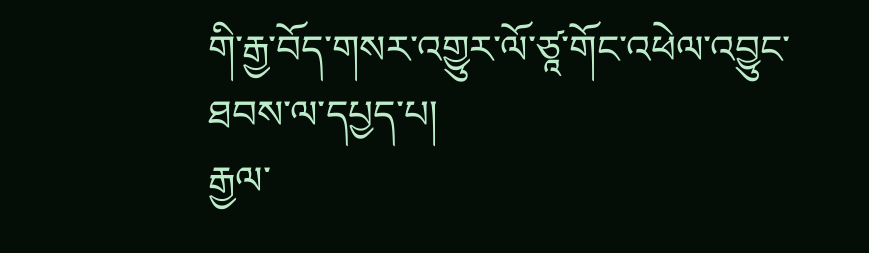གི་རྒྱ་བོད་གསར་འགྱུར་ལོ་ཙཱ་གོང་འཕེལ་འབྱུང་ཐབས་ལ་དཔྱད་པ།
རྒྱལ་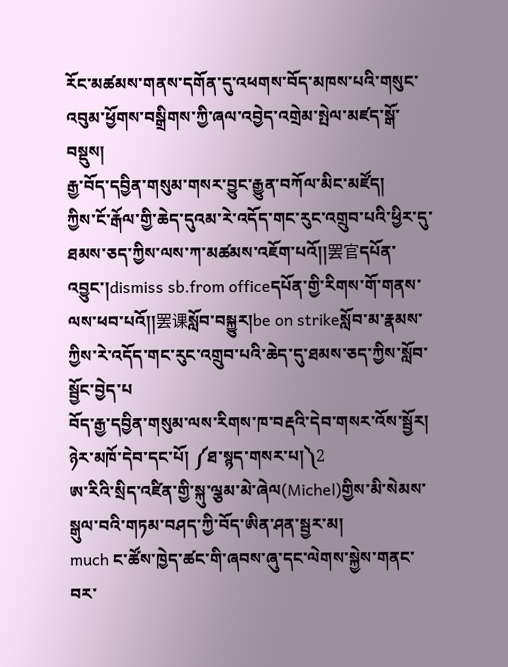རོང་མཚམས་གནས་དགོན་དུ་འཕགས་བོད་མཁས་པའི་གསུང་འབུམ་ཕྱོགས་བསྒྲིགས་ཀྱི་ཞལ་འབྱེད་འགྲེམ་སྤེལ་མཛད་སྒོ་བསྡུས།
རྒྱ་བོད་དབྱིན་གསུམ་གསར་བྱུང་རྒྱུན་བཀོལ་མིང་མཛོད།
ཀྱིས་ངོ་རྒོལ་གྱི་ཆེད་དུའམ་རེ་འདོད་གང་རུང་འགྲུབ་པའི་ཕྱིར་དུ་ཐམས་ཅད་ཀྱིས་ལས་ཀ་མཚམས་འཇོག་པའོ།།罢官དཔོན་འབྱུང་།dismiss sb.from officeདཔོན་གྱི་རིགས་གོ་གནས་ལས་ཕབ་པའོ།།罢课སློབ་བསྐྱུར།be on strikeསློབ་མ་རྣམས་ཀྱིས་རེ་འདོད་གང་རུང་འགྲུབ་པའི་ཆེད་དུ་ཐམས་ཅད་ཀྱིས་སློབ་སྦྱོང་བྱེད་པ
བོད་རྒྱ་དབྱིན་གསུམ་ལས་རིགས་ཁ་བརྡའི་དེབ་གསར་འོས་སྦྱོར།
ཉེར་མཁོ་དེབ་དང་པོ། ༼ཐ་སྙད་གསར་པ།༽2
ཨ་རིའི་སྲིད་འཛིན་གྱི་སྐུ་ལྕམ་མེ་ཞེལ(Michel)གྱིས་མི་སེམས་སྒུལ་བའི་གཏམ་བཤད་ཀྱི་བོད་ཨིན་ཤན་སྦྱར་མ།
much ང་ཚོས་ཁྱེད་ཚང་གི་ཞབས་ཞུ་དང་ལེགས་སྐྱེས་གནང་བར་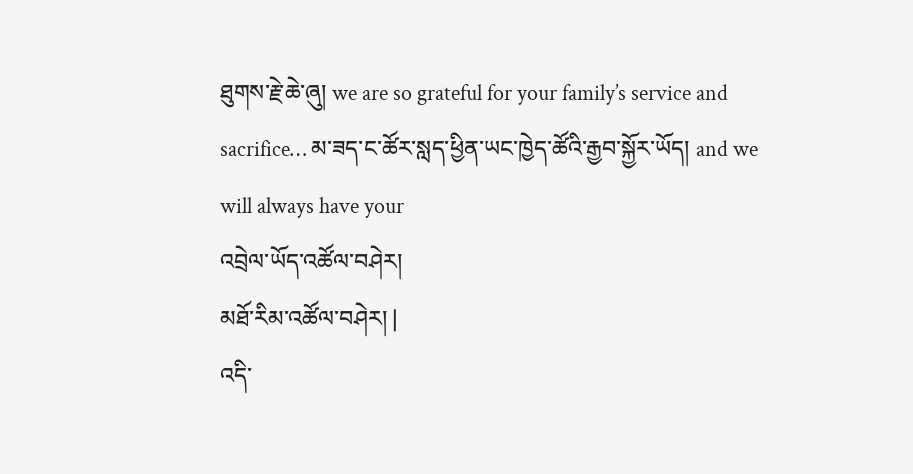ཐུགས་རྗེ་ཆེ་ཞུ། we are so grateful for your family’s service and sacrifice… མ་ཟད་ང་ཚོར་སླད་ཕྱིན་ཡང་ཁྱེད་ཚོའི་རྒྱབ་སྐྱོར་ཡོད། and we will always have your
འབྲེལ་ཡོད་འཚོལ་བཤེར།
མཐོ་རིམ་འཚོལ་བཤེར། |
འདི་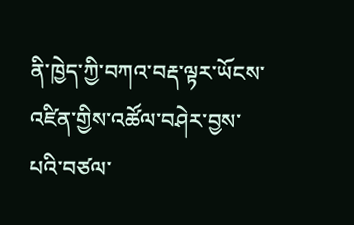ནི་ཁྱེད་ཀྱི་བཀའ་བརྡ་ལྟར་ཡོངས་འཛིན་གྱིས་འཚོལ་བཤེར་བྱས་པའི་བཙལ་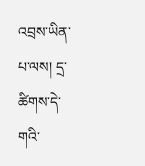འབྲས་ཡིན་པ་ལས། དྲ་ཚིགས་དེ་གའི་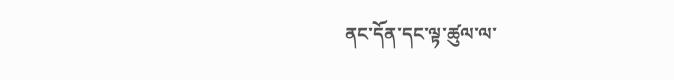ནང་དོན་དང་ལྟ་ཚུལ་ལ་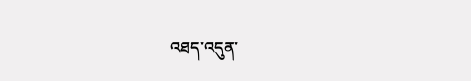འཐད་འདུན་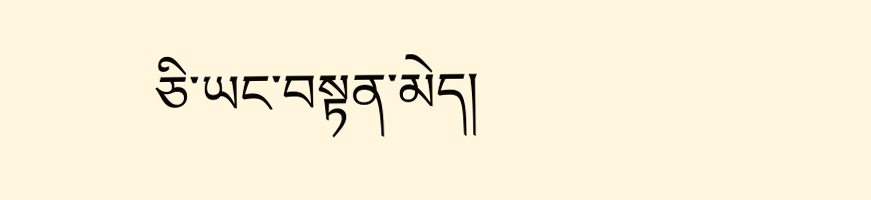ཅི་ཡང་བསྟན་མེད།